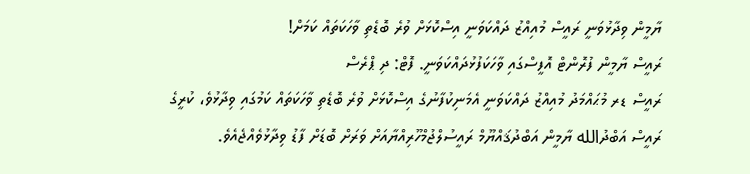ޔާމީން ވިދާޅުވަނީ ރައީސް މުއިއްޒު ދައްކަވަނީ އިސްކޮޅަށް ވުރެ ބޮޑެތި ވާހަކަތައް ކަމަށް!
ރައީސް ޔާމީން ފުރޮންޓް އޮފީސްގައި ވާހަކަފުޅުދައްކަވަނީ. ފޮޓް: ދި ޕްރެސް
ރައީސް ޑރ މުޙައްމަދު މުއިއްޒު ދައްކަވަނީ އެމަނިކުފާނުގެ އިސްކޮޅަށް ވުރެ ބޮޑެތި ވާހަކަތައް ކަމުގައި ވިދާޅުވެ، ކުރީގެ ރައީސް އަބްދުالله ޔާމީން އަބްދުޤައްޔޫމް ރައީސުލްޖުމްހޫރިއްޔާއަށް ވަރަށް ބޮޑަށް ފާޑު ވިދާޅުވެއްޖެއެވެ.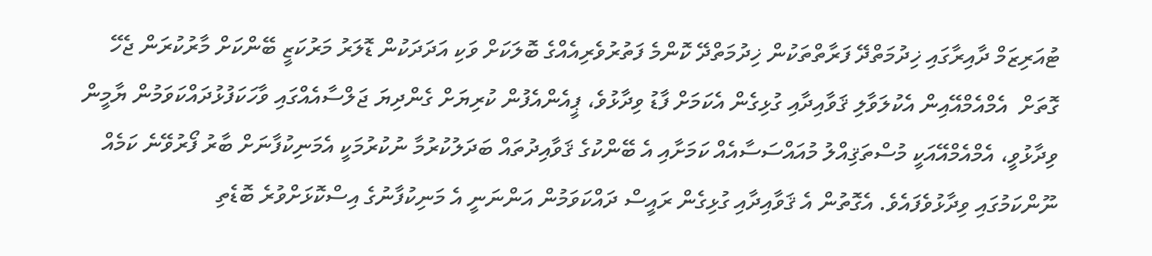ޓުއަރިޒަމް ދާއިރާގައި ޚިދުމަތްދޭ ފަރާތްތަކުން ޚިދުމަތްދޭ ކޮންމެ ފަތުރުވެރިއެއްގެ ބޮލަކަށް ވަކި އަދަދަކުން ޑޮލަރު މަރުކަޒީ ބޭންކަށް މާރުކުރަން ޖެހޭ ގޮތަށް  އެމްއެމްއޭއިން އެކުލަވާލި ޤަވާއިދާއި ގުޅިގެން އެކަމަށް ފާޑު ވިދާޅުވެ، ޕީއެންއެފުން ކުރިޔަށް ގެންދިޔަ ޖަލްސާއެއްގައި ވާހަކަފުޅުދައްކަވަމުން ޔާމީން ވިދާޅުވީ، އެމްއެމްއޭއަކީ މުސްތަޤިއްލު މުއައްސަސާއެއް ކަމަށާއި އެ ބޭންކުގެ ޤަވާއިދުތައް ބަދަލުކުރުމާ ނުކުރުމަކީ އެމަނިކުފާނަށް ބާރު ފޯރުވޭނެ ކަމެއް ނޫންކަމުގައި ވިދާޅުވެފައެވެ. އެގޮތުން އެ ޤަވާއިދާއި ގުޅިގެން ރައީސް ދައްކަވަމުން އަންނަނީ އެ މަނިކުފާނުގެ އިސްކޮޅަށްވުރެ ބޮޑެތި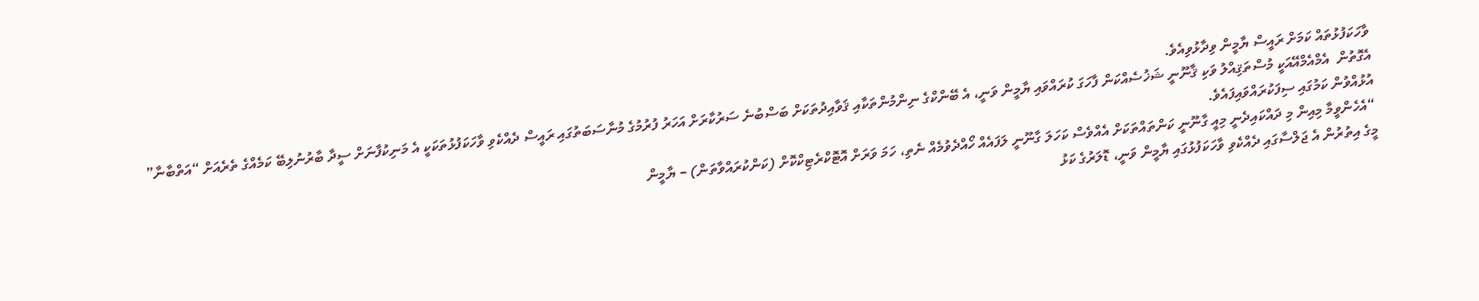ވާހަކަފުޅުތައް ކަމަށް ރައީސް ޔާމީން ވިދާޅުވިއެވެ.
އެގޮތުން  އެމްއެމްއޭއަކީ މުސްތަޤިއްލު ވަކި ޤާނޫނީ ޝަޚުސެއްކަން ފާހަގަ ކުރައްވައި ޔާމީން ވަނީ، އެ ބޭންކްގެ ނިންމުންތަކާއި ޤަވާއިދުތަކަށް ބަސްބުނެ ސަރުކާރަށް އަހަރު ފުރުމުގެ މުނާސަބަތުގައި ރައީސް ދެއްކެވި ވާހަކަފުޅުތަކަކީ އެ މަނިކުފާނަށް ސީދާ ބާރުނުލިބޭ ކަމެއްގެ ތެރެއަށް “އަތްބާނާ” އުޅުއްވުން ކަމުގައި ސިފަކުރައްވައިފައެވެ.
“އެހެންވީމާ މިއިން މި ދައްކައިދެނީ މިއީ ގާނޫނީ ކަންތައްތަކަށް އެއްވެސް ކަހަލަ ގާނޫނީ ލަފައެއް ހޯއްދެވުމެއް ނެތި، ހަމަ ވަރަށް އޮޓޮކްރެޓިކްކޮށް (ކަންކުރައްވާތަން) – ޔާމީން
މީގެ އިތުރުން އެ ޖަލްސާގައި ދެއްކެވި ވާހަކަފުޅުގައި ޔާމީން ވަނީ، ޑޮލަރުގެ ކަޅު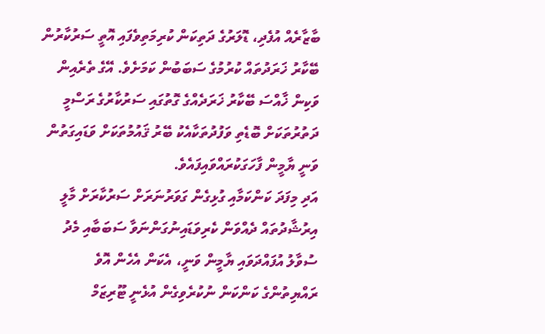ބާޒާރެއް އުފެދި، ޑޮލަރުގެ ދަތިކަން ކުރިމަތިވެފައި އޮތީ ސަރުކާރުން ބޭކާރު ޚަރަދުތައް ކުރުމުގެ ސަބަބުން ކަމަށެވެ. އޭގެ ތެރެއިން ވަކިން ޚާއްސަ ބޭކާރު ޚަރަދެއްގެ ގޮތުގައި ސަރުކާރުގެ ރަސްމީ ދަތުރުތަކަށް ބޮޑެތި ވަފުދުތަކާއެކު ބޭރު ޤައުމުތަކަށް ވަޑައިގަތުން ވަނީ ޔާމީން ފާހަގަކުރައްވައިފައެވެ.
އަދި މިފަދަ ކަންކަމާއި ގުޅިގެން ގަވަރުނަރަށް ސަރުކާރަށް މާލީ އިރުޝާދުތައް ދެއްވަން ކެރިވަޑައިނުގަންނަވާ ސަބަބާއި މެދު ސުވާލު އުފައްދަވައި ޔާމީން ވަނީ، އެކަން އެހެން އޮވެ ރައްޔިތުންގެ ކަންކަން ނުކުރެވިގެން އުޅެނީ ޓޫރިޒަމް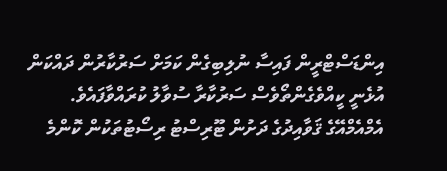އިންޑަސްޓްރީން ފައިސާ ނުލިބިގެން ކަމަށް ސަރުކާރުން ދައްކަން އުޅެނީ ކީއްވެގެންތޯވެސް ސަރުކާރާ ސުވާލު ކުރައްވާފައެވެ.
އެމްއެމްއޭގެ ޤަވާއިދުގެ ދަށުން ޓޫރިސްޓު ރިސޯޓުތަކުން ކޮންމެ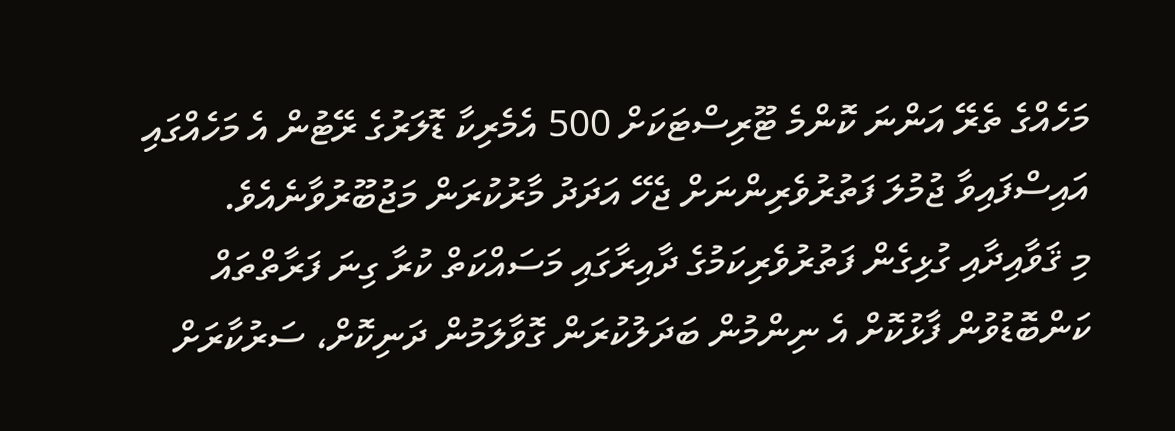މަހެއްގެ ތެރޭ އަންނަ ކޮންމެ ޓޫރިސްޓަކަށް 500 އެމެރިކާ ޑޮލަރުގެ ރޭޓުން އެ މަހެއްގައި އައިސްފައިވާ ޖުމުލަ ފަތުރުވެރިންނަށް ޖެހޭ އަދަދު މާރުކުރަން މަޖުބޫރުވާނެއެވެ.
މި ޤަވާއިދާއި ގުޅިގެން ފަތުރުވެރިކަމުގެ ދާއިރާގައި މަސައްކަތް ކުރާ ގިނަ ފަރާތްތައް ކަންބޮޑުވުން ފާޅުކޮށް އެ ނިންމުން ބަދަލުކުރަން ގޮވާލަމުން ދަނިކޮށް، ސަރުކާރަށް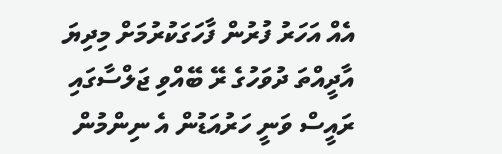އެއް އަހަރު ފުރުން ފާހަގަކުރުމަށް މިދިޔަ އާދީއްތަ ދުވަހުގެ ރޭ ބޭއްވި ޖަލްސާގައި ރައީސް ވަނީ ހަރުއަޑުން އެ ނިންމުން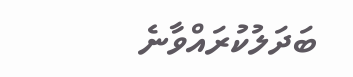ބަދަލުކުރައްވާނެ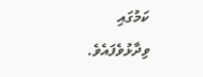ކަމުގައި ވިދާޅުވެފައެވެ.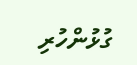ގުޅުންހުރި